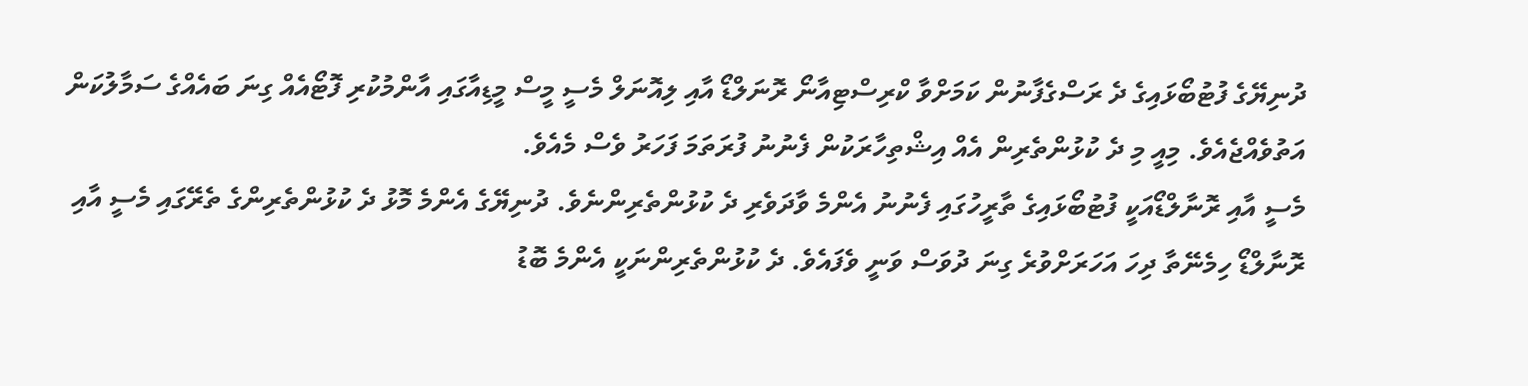ދުނިޔޭގެ ފުޓުބޯޅައިގެ ދެ ރަސްގެފާނުން ކަމަށްވާ ކްރިސްޓިއާނޯ ރޮނަލްޑޯ އާއި ލިއޮނަލް މެސީ މީސް މީޑިއާގައި އާންމުކުރި ފޮޓޯއެއް ގިނަ ބައެއްގެ ސަމާލުކަން އަތުވެއްޖެއެވެ. މިއީ މި ދެ ކުޅުންތެރިން އެއް އިޝްތިހާރަކުން ފެނުނު ފުރަތަމަ ފަހަރު ވެސް މެއެވެ.
މެސީ އާއި ރޮނާލްޑޯއަކީ ފުޓުބޯޅައިގެ ތާރީހުގައި ފެނުނު އެންމެ ވާދަވެރި ދެ ކުޅުންތެރިންނެވެ. ދުނިޔޭގެ އެންމެ މޮޅު ދެ ކުޅުންތެރިންގެ ތެރޭގައި މެސީ އާއި ރޮނާލްޑޯ ހިމެނޭތާ ދިހަ އަހަރަށްވުރެ ގިނަ ދުވަސް ވަނީ ވެފައެވެ. ދެ ކުޅުންތެރިންނަކީ އެންމެ ބޮޑު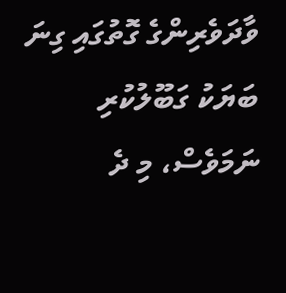ވާދަވެރިންގެ ގޮތުގައި ގިނަ ބަޔަކު ގަބޫލުކުރި ނަމަވެސް، މި ދެ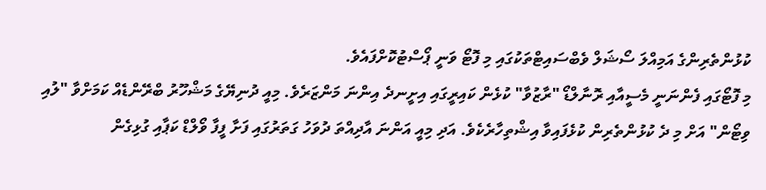ކުޅުންތެރިންގެ އަމިއްލަ ސޯޝަލް ވެބްސައިޓްތަކުގައި މި ފޮޓޯ ވަނީ ޕޯސްޓުކޮށްފައެވެ.
މި ފޮޓޯގައި ފެންނަނީ މެސީއާއި ރޮނާލްޑޯ "ރާޒުވާ" ކުޅެން ކައިރީގައި އިށީނދެ އިންނަ މަންޒަރެވެ. މިއީ ދުނިޔޭގެ މަޝްހޫރު ބްރޭންޑެއް ކަމަށްވާ "ލުއި ވިޓޯން" އަށް މި ދެ ކުޅުންތެރިން ކުޅެފައިވާ އިޝްތިހާރެކެވެ. އަދި މިއީ އަންނަ އާދިއްތަ ދުވަހު ގަތަރުގައި ފަށާ ފީފާ ވޯލްޑް ކަޕާއި ގުޅިގެން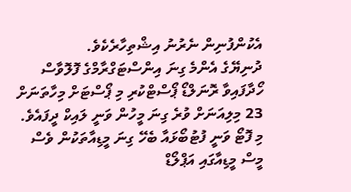އެކުންފުނިން ނެރުނު އިޝްތިހާރެކެވެ.
ދުނިޔޭގެ އެންމެ ގިނަ އިންސްޓަގްރާމްގެ ފޮލޮވާސް ހޯދާފައިވާ ރޮނަލްޑޯ ޕޯސްޓްކުރި މި ޕޯސްޓަށް މިހާތަނަށް 23 މިލިއަނަށް ވުރެ ގިނަ މީހުން ވަނީ ލައިކް ދީފައެވެ. މި ފޮޓޯ ވަނީ ފުޓުބޯޅައާ ބެހޭ ގިނަ މީޑިއާތަކުން ވެސް މީސް މީޑިއާގައި އަޕްލޯޑް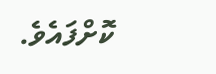ކޮށްފައެވެ.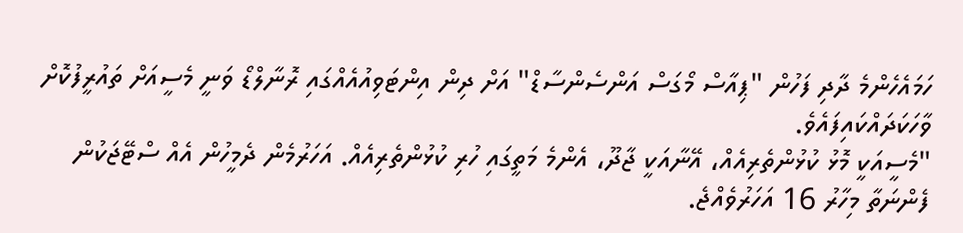ހަމައެހެންމެ ދާދި ފަހުން "ޕިއާސް މޯގަސް އަންސެންސާޑް" އަށް ދިން އިންޓަވިއުއެއްގައި ރޮނާލްޑޯ ވަނީ މެސީއަށް ތައުރީފުކޮށް ވާހަކަދައްކައިފައެވެ.
"މެސީއަކީ މޮޅު ކުޅުންތެރިއެއް، އޭނާއަކީ ޖާދޫ، އެންމެ މަތީގައި ހުރި ކުޅުންތެރިއެއް. އަހަރުމެން ދެމީހުން އެއް ސްޓޭޖަކުން ފެންނަތާ މިހާރު 16 އަހަރުވެއްޖެ.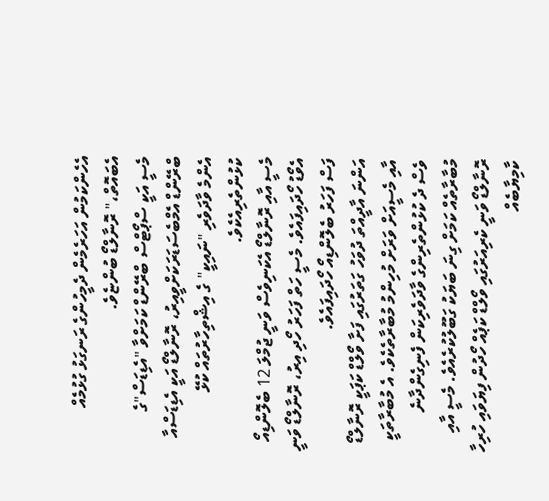އެހެންކަމުން އަހަރެމެން ދެމީހުންގެ ރަނގަޅު ގުޅުމެއް އެބައޮތް،" ރޮނާލްޑޯ ބުންޏެވެ.
މެސީ އަކީ ސްޕޯޓްސް ބްރޭންޑް ކަމަށްވާ "އެޑިޑަސް"ގެ ބްރޭންޑް އެމްބެސަޑަރަކަށްވީއިރު، ރޮނާލްޑޯ އަކީ އެޑިޑަސްއާ އެންމެ ވާދަވެރި "ނައިކީ" ގެ އިޝްތިހާރުތައް ކުޅޭ ކުޅުންތެރިއެކެވެ.
މެސީ އާއި ރޮނާލްޑޯ އެކަނިވެސް ވަނީ ޖުމްލަ 12 ބެލޮންޑިއޯ އެވޯޑު ހޯދައިފައެވެ. މެސީ ހަތް ފަހަރު ހޯދި އިރު، ރޮނާލްޑޯ ވަނީ ފަސް ފަހަރު ބެލޮންޑިއޯ ހޯދައިފައެވެ.
އަންނަ އާދީއްތަ ދުވަހު ގަތަރުގައި ފަށާ ވޯލްޑް ކަޕަކީ ރޮނާލްޑޯ އާއި މެސީއަށް ވަރަށް މުހިންމު މުބާރާތެކެވެ. އެ މުބާރާތަކީ ވެސް ދެ ކުޅުންތެރިންގެ ވާދަވެރިކަން ފެނިގެންދާނެ މުބާރާތެއް ކަމަށް ގިނަ ބަޔަކު ގަބޫލުކުރެއެވެ. މެސީ އާއި ރޮނާލްޑޯ ވަނީ ކެރިއަރުގައި ވޯލްޑް ކަޕެއް ހޯދުން ފިޔަވައި ހުރިހާ ކާމިޔާބެއް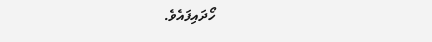ހޯދައިފައެވެ.